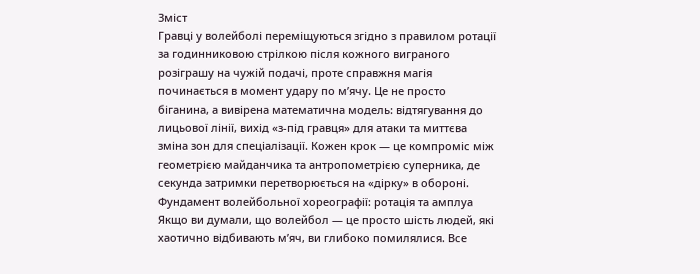Зміст
Гравці у волейболі переміщуються згідно з правилом ротації за годинниковою стрілкою після кожного виграного розіграшу на чужій подачі, проте справжня магія починається в момент удару по м’ячу. Це не просто біганина, а вивірена математична модель: відтягування до лицьової лінії, вихід «з-під гравця» для атаки та миттєва зміна зон для спеціалізації. Кожен крок — це компроміс між геометрією майданчика та антропометрією суперника, де секунда затримки перетворюється на «дірку» в обороні.
Фундамент волейбольної хореографії: ротація та амплуа
Якщо ви думали, що волейбол — це просто шість людей, які хаотично відбивають м’яч, ви глибоко помилялися. Все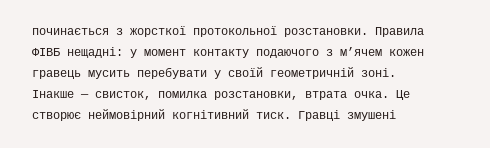починається з жорсткої протокольної розстановки. Правила ФІВБ нещадні: у момент контакту подаючого з м’ячем кожен гравець мусить перебувати у своїй геометричній зоні. Інакше — свисток, помилка розстановки, втрата очка. Це створює неймовірний когнітивний тиск. Гравці змушені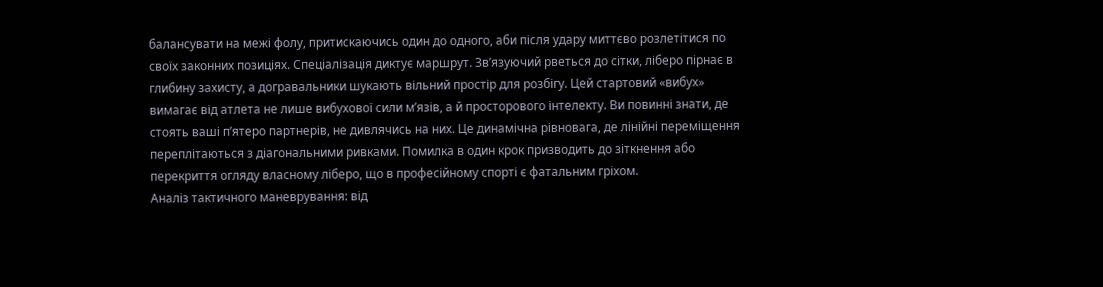балансувати на межі фолу, притискаючись один до одного, аби після удару миттєво розлетітися по своїх законних позиціях. Спеціалізація диктує маршрут. Зв’язуючий рветься до сітки, ліберо пірнає в глибину захисту, а догравальники шукають вільний простір для розбігу. Цей стартовий «вибух» вимагає від атлета не лише вибухової сили м’язів, а й просторового інтелекту. Ви повинні знати, де стоять ваші п’ятеро партнерів, не дивлячись на них. Це динамічна рівновага, де лінійні переміщення переплітаються з діагональними ривками. Помилка в один крок призводить до зіткнення або перекриття огляду власному ліберо, що в професійному спорті є фатальним гріхом.
Аналіз тактичного маневрування: від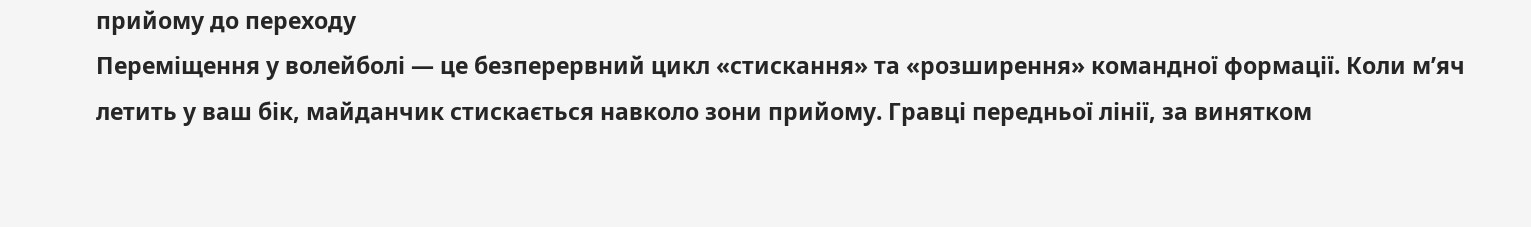прийому до переходу
Переміщення у волейболі — це безперервний цикл «стискання» та «розширення» командної формації. Коли м’яч летить у ваш бік, майданчик стискається навколо зони прийому. Гравці передньої лінії, за винятком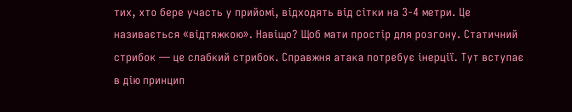тих, хто бере участь у прийомі, відходять від сітки на 3-4 метри. Це називається «відтяжкою». Навіщо? Щоб мати простір для розгону. Статичний стрибок — це слабкий стрибок. Справжня атака потребує інерції. Тут вступає в дію принцип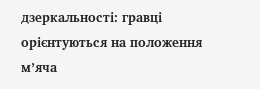дзеркальності: гравці орієнтуються на положення м’яча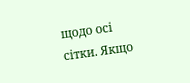щодо осі сітки. Якщо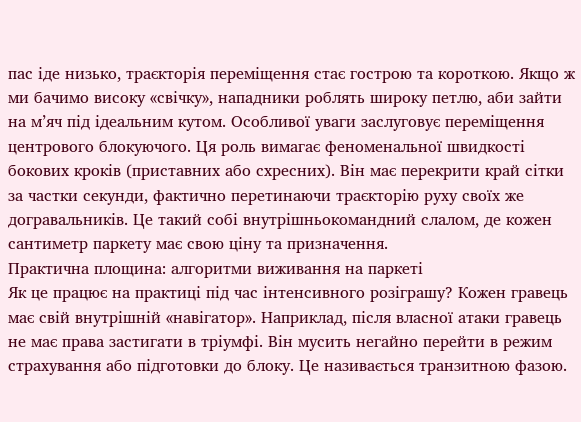пас іде низько, траєкторія переміщення стає гострою та короткою. Якщо ж ми бачимо високу «свічку», нападники роблять широку петлю, аби зайти на м’яч під ідеальним кутом. Особливої уваги заслуговує переміщення центрового блокуючого. Ця роль вимагає феноменальної швидкості бокових кроків (приставних або схресних). Він має перекрити край сітки за частки секунди, фактично перетинаючи траєкторію руху своїх же догравальників. Це такий собі внутрішньокомандний слалом, де кожен сантиметр паркету має свою ціну та призначення.
Практична площина: алгоритми виживання на паркеті
Як це працює на практиці під час інтенсивного розіграшу? Кожен гравець має свій внутрішній «навігатор». Наприклад, після власної атаки гравець не має права застигати в тріумфі. Він мусить негайно перейти в режим страхування або підготовки до блоку. Це називається транзитною фазою.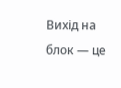Вихід на блок — це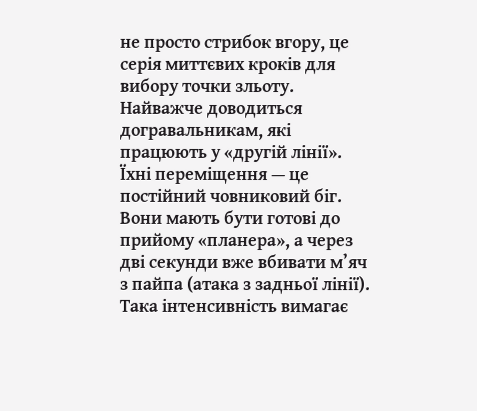не просто стрибок вгору, це серія миттєвих кроків для вибору точки зльоту. Найважче доводиться догравальникам, які працюють у «другій лінії». Їхні переміщення — це постійний човниковий біг. Вони мають бути готові до прийому «планера», а через дві секунди вже вбивати м’яч з пайпа (атака з задньої лінії). Така інтенсивність вимагає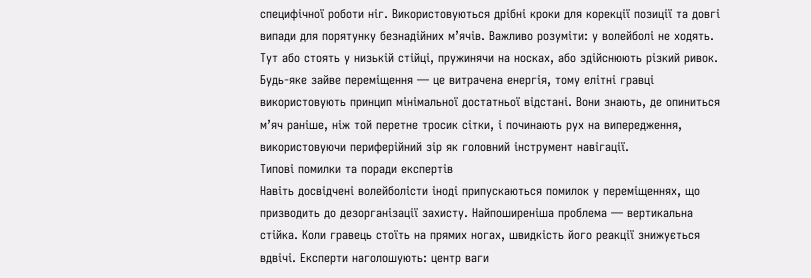специфічної роботи ніг. Використовуються дрібні кроки для корекції позиції та довгі випади для порятунку безнадійних м’ячів. Важливо розуміти: у волейболі не ходять. Тут або стоять у низькій стійці, пружинячи на носках, або здійснюють різкий ривок. Будь-яке зайве переміщення — це витрачена енергія, тому елітні гравці використовують принцип мінімальної достатньої відстані. Вони знають, де опиниться м’яч раніше, ніж той перетне тросик сітки, і починають рух на випередження, використовуючи периферійний зір як головний інструмент навігації.
Типові помилки та поради експертів
Навіть досвідчені волейболісти іноді припускаються помилок у переміщеннях, що призводить до дезорганізації захисту. Найпоширеніша проблема — вертикальна стійка. Коли гравець стоїть на прямих ногах, швидкість його реакції знижується вдвічі. Експерти наголошують: центр ваги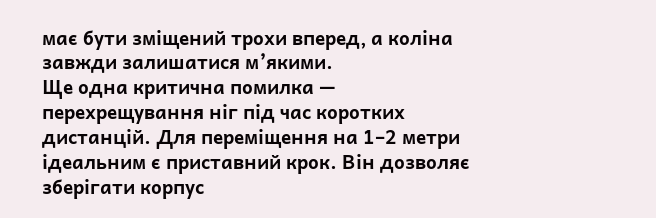має бути зміщений трохи вперед, а коліна завжди залишатися м’якими.
Ще одна критична помилка — перехрещування ніг під час коротких дистанцій. Для переміщення на 1–2 метри ідеальним є приставний крок. Він дозволяє зберігати корпус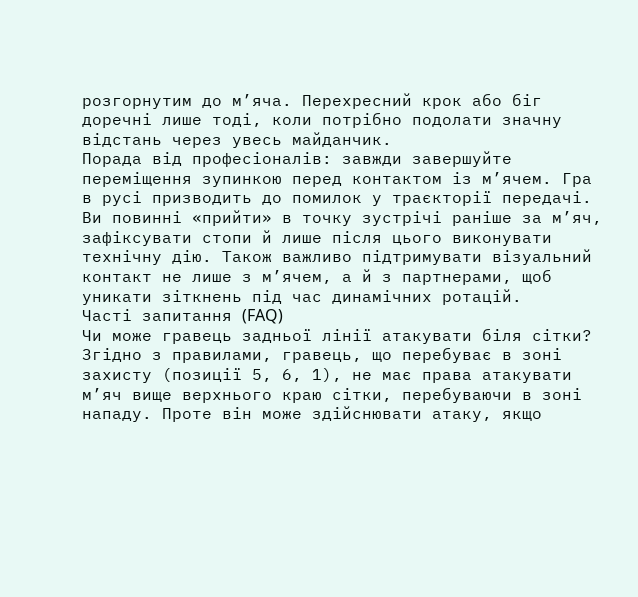розгорнутим до м’яча. Перехресний крок або біг доречні лише тоді, коли потрібно подолати значну відстань через увесь майданчик.
Порада від професіоналів: завжди завершуйте переміщення зупинкою перед контактом із м’ячем. Гра в русі призводить до помилок у траєкторії передачі. Ви повинні «прийти» в точку зустрічі раніше за м’яч, зафіксувати стопи й лише після цього виконувати технічну дію. Також важливо підтримувати візуальний контакт не лише з м’ячем, а й з партнерами, щоб уникати зіткнень під час динамічних ротацій.
Часті запитання (FAQ)
Чи може гравець задньої лінії атакувати біля сітки?
Згідно з правилами, гравець, що перебуває в зоні захисту (позиції 5, 6, 1), не має права атакувати м’яч вище верхнього краю сітки, перебуваючи в зоні нападу. Проте він може здійснювати атаку, якщо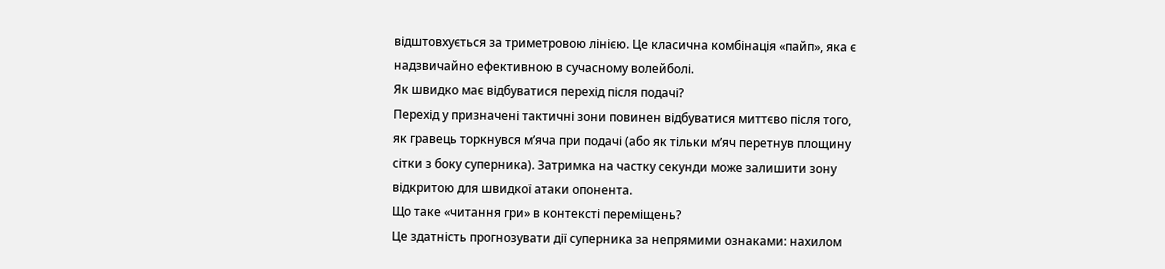відштовхується за триметровою лінією. Це класична комбінація «пайп», яка є надзвичайно ефективною в сучасному волейболі.
Як швидко має відбуватися перехід після подачі?
Перехід у призначені тактичні зони повинен відбуватися миттєво після того, як гравець торкнувся м’яча при подачі (або як тільки м’яч перетнув площину сітки з боку суперника). Затримка на частку секунди може залишити зону відкритою для швидкої атаки опонента.
Що таке «читання гри» в контексті переміщень?
Це здатність прогнозувати дії суперника за непрямими ознаками: нахилом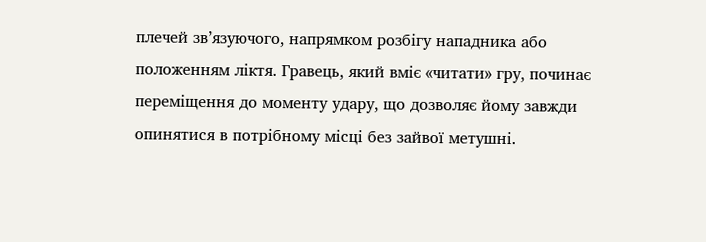плечей зв’язуючого, напрямком розбігу нападника або положенням ліктя. Гравець, який вміє «читати» гру, починає переміщення до моменту удару, що дозволяє йому завжди опинятися в потрібному місці без зайвої метушні.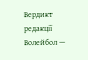Вердикт редакції
Волейбол —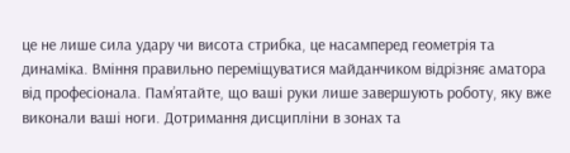це не лише сила удару чи висота стрибка, це насамперед геометрія та динаміка. Вміння правильно переміщуватися майданчиком відрізняє аматора від професіонала. Пам’ятайте, що ваші руки лише завершують роботу, яку вже виконали ваші ноги. Дотримання дисципліни в зонах та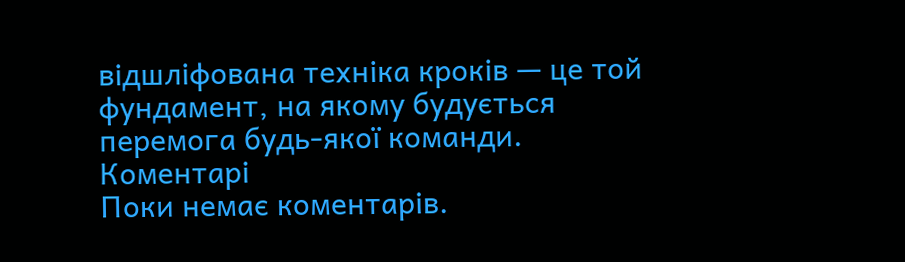відшліфована техніка кроків — це той фундамент, на якому будується перемога будь-якої команди.
Коментарі
Поки немає коментарів.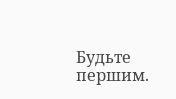Будьте першим.